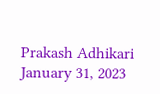Prakash Adhikari January 31, 2023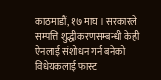काठमाडौं, १७ माघ । सरकारले सम्पत्ति शुद्धीकरणसम्बन्धी केही ऐनलाई संशोधन गर्न बनेको विधेयकलाई फास्ट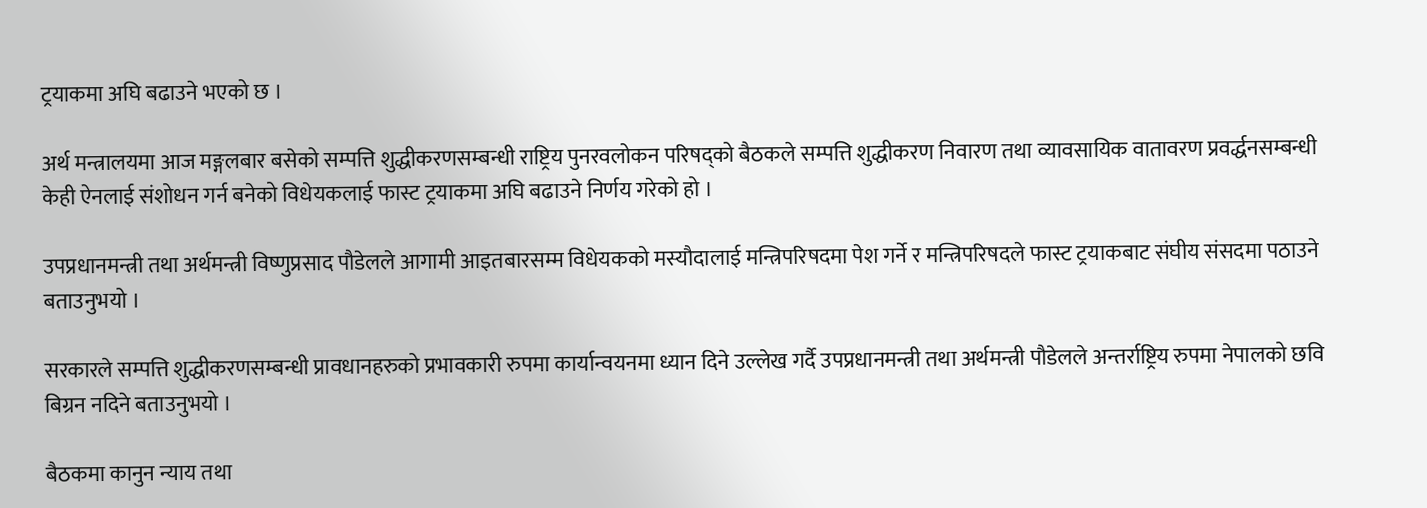ट्रयाकमा अघि बढाउने भएको छ ।

अर्थ मन्त्रालयमा आज मङ्गलबार बसेको सम्पत्ति शुद्धीकरणसम्बन्धी राष्ट्रिय पुनरवलोकन परिषद्को बैठकले सम्पत्ति शुद्धीकरण निवारण तथा व्यावसायिक वातावरण प्रवर्द्धनसम्बन्धी केही ऐनलाई संशोधन गर्न बनेको विधेयकलाई फास्ट ट्रयाकमा अघि बढाउने निर्णय गरेको हो ।

उपप्रधानमन्त्री तथा अर्थमन्त्री विष्णुप्रसाद पौडेलले आगामी आइतबारसम्म विधेयकको मस्यौदालाई मन्त्रिपरिषदमा पेश गर्ने र मन्त्रिपरिषदले फास्ट ट्रयाकबाट संघीय संसदमा पठाउने बताउनुभयो ।

सरकारले सम्पत्ति शुद्धीकरणसम्बन्धी प्रावधानहरुको प्रभावकारी रुपमा कार्यान्वयनमा ध्यान दिने उल्लेख गर्दै उपप्रधानमन्त्री तथा अर्थमन्त्री पौडेलले अन्तर्राष्ट्रिय रुपमा नेपालको छवि बिग्रन नदिने बताउनुभयो ।

बैठकमा कानुन न्याय तथा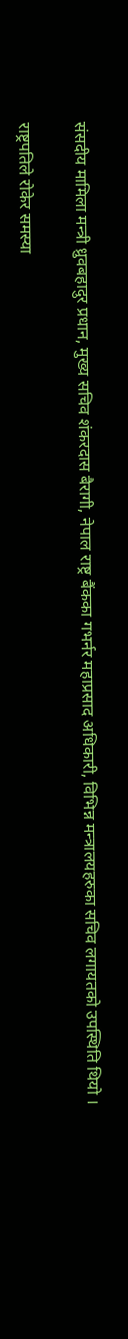संसदीय मामिला मन्त्री ध्रुवबहादुर प्रधान, मुख्य सचिव शंकरदास बैरागी, नेपाल राष्ट्र बैंकका गभर्नर महाप्रसाद अधिकारी, विभिन्न मन्त्रालयहरुका सचिव लगायतको उपस्थिति थियो ।

राष्ट्रपतिले रोकेर समस्या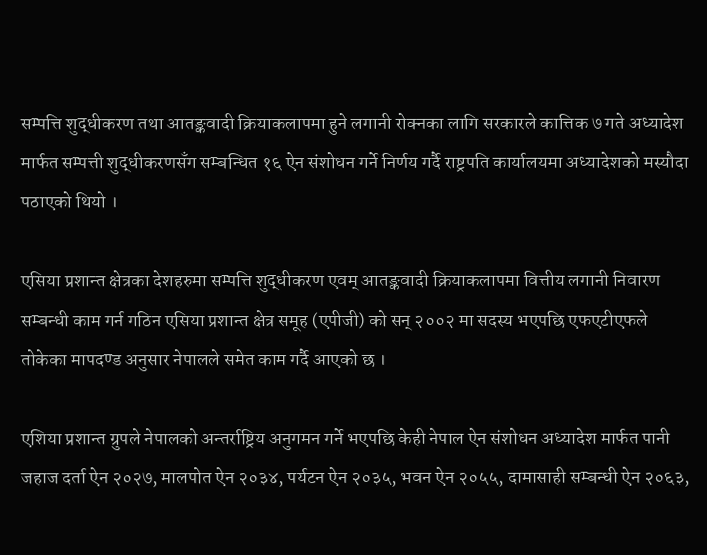सम्पत्ति शुद्धीकरण तथा आतङ्कवादी क्रियाकलापमा हुने लगानी रोक्नका लागि सरकारले कात्तिक ७ गते अध्यादेश मार्फत सम्पत्ती शुद्धीकरणसँग सम्बन्धित १६ ऐन संशोधन गर्ने निर्णय गर्दै राष्ट्रपति कार्यालयमा अध्यादेशको मस्यौदा पठाएको थियो ।

एसिया प्रशान्त क्षेत्रका देशहरुमा सम्पत्ति शुद्धीकरण एवम् आतङ्कवादी क्रियाकलापमा वित्तीय लगानी निवारण सम्बन्धी काम गर्न गठिन एसिया प्रशान्त क्षेत्र समूह (एपीजी) को सन् २००२ मा सदस्य भएपछि एफएटीएफले तोकेका मापदण्ड अनुसार नेपालले समेत काम गर्दै आएको छ ।

एशिया प्रशान्त ग्रुपले नेपालको अन्तर्राष्ट्रिय अनुगमन गर्ने भएपछि केही नेपाल ऐन संशोधन अध्यादेश मार्फत पानी जहाज दर्ता ऐन २०२७, मालपोत ऐन २०३४, पर्यटन ऐन २०३५, भवन ऐन २०५५, दामासाही सम्बन्धी ऐन २०६३,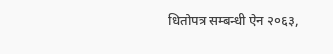धितोपत्र सम्बन्धी ऐन २०६३,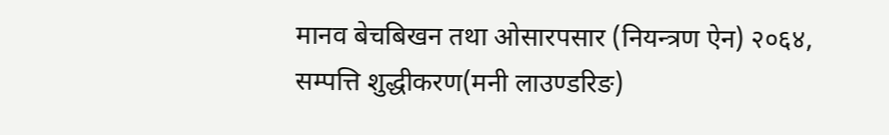मानव बेचबिखन तथा ओसारपसार (नियन्त्रण ऐन) २०६४, सम्पत्ति शुद्धीकरण(मनी लाउण्डरिङ)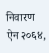निवारण ऐन २०६४,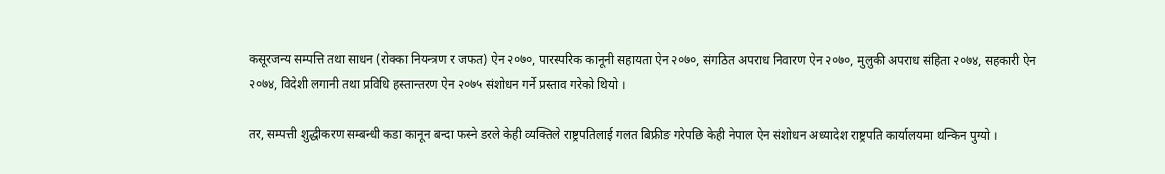कसूरजन्य सम्पत्ति तथा साधन (रोक्का नियन्त्रण र जफत) ऐन २०७०, पारस्परिक कानूनी सहायता ऐन २०७०, संगठित अपराध निवारण ऐन २०७०, मुलुकी अपराध संहिता २०७४, सहकारी ऐन २०७४, विदेशी लगानी तथा प्रविधि हस्तान्तरण ऐन २०७५ संशोधन गर्ने प्रस्ताव गरेको थियो ।

तर, सम्पत्ती शुद्धीकरण सम्बन्धी कडा कानून बन्दा फस्ने डरले केही व्यक्तिले राष्ट्रपतिलाई गलत बिफ्रीङ गरेपछि केही नेपाल ऐन संशोधन अध्यादेश राष्ट्रपति कार्यालयमा थन्किन पुग्यो ।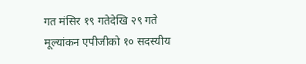गत मंसिर १९ गतेदेखि २९ गते मूल्यांकन एपीजीको १० सदस्यीय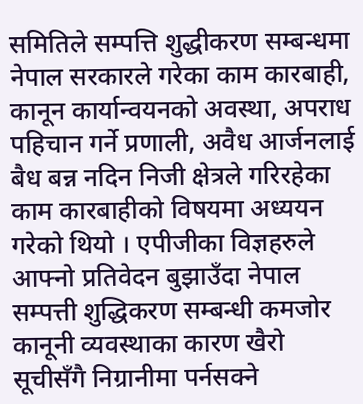समितिले सम्पत्ति शुद्धीकरण सम्बन्धमा नेपाल सरकारले गरेका काम कारबाही, कानून कार्यान्वयनको अवस्था, अपराध पहिचान गर्ने प्रणाली, अवैध आर्जनलाई बैध बन्न नदिन निजी क्षेत्रले गरिरहेका काम कारबाहीको विषयमा अध्ययन गरेको थियो । एपीजीका विज्ञहरुले आफ्नो प्रतिवेदन बुझाउँदा नेपाल सम्पत्ती शुद्धिकरण सम्बन्धी कमजोर कानूनी व्यवस्थाका कारण खैरो सूचीसँगै निग्रानीमा पर्नसक्ने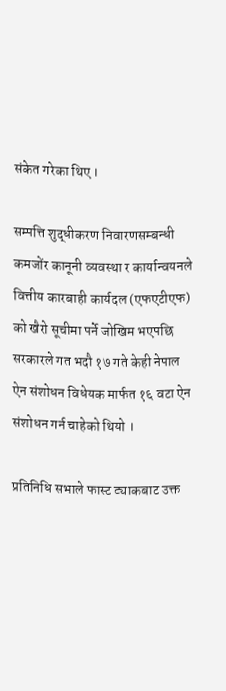संकेत गरेका थिए ।

सम्पत्ति शुद्धीकरण निवारणसम्बन्धी कमजोंर कानूनी व्यवस्था र कार्यान्वयनले वित्तीय कारबाही कार्यदल (एफएटीएफ) को खैरो सूचीमा पर्ने जोखिम भएपछि सरकारले गत भदौ १७ गते केही नेपाल ऐन संशोधन विधेयक मार्फत १६ वटा ऐन संशोधन गर्न चाहेको थियो ।

प्रतिनिधि सभाले फास्ट ट्याकबाट उक्त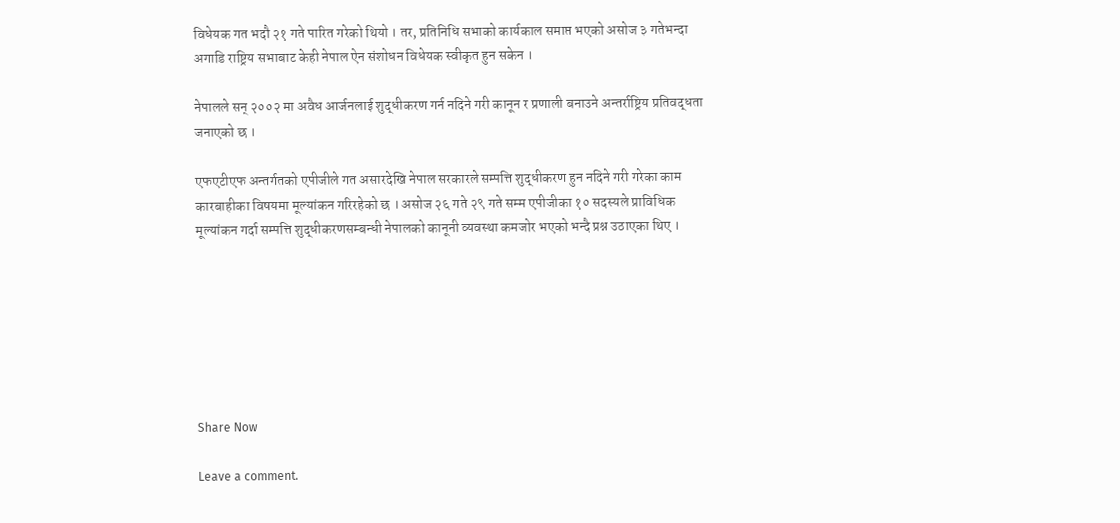विधेयक गत भदौ २१ गते पारित गरेको थियो । तर, प्रतिनिधि सभाको कार्यकाल समाप्त भएको असोज ३ गतेभन्दा अगाडि राष्ट्रिय सभाबाट केही नेपाल ऐन संशोधन विधेयक स्वीकृत हुन सकेन ।

नेपालले सन् २००२ मा अवैध आर्जनलाई शुद्धीकरण गर्न नदिने गरी कानून र प्रणाली बनाउने अन्तर्राष्ट्रिय प्रतिवद्धता जनाएको छ ।

एफएटीएफ अन्तर्गतको एपीजीले गत असारदेखि नेपाल सरकारले सम्पत्ति शुद्धीकरण हुन नदिने गरी गरेका काम कारबाहीका विषयमा मूल्यांकन गरिरहेको छ । असोज २६ गते २९ गते सम्म एपीजीका १० सदस्यले प्राविधिक मूल्यांकन गर्दा सम्पत्ति शुद्धीकरणसम्बन्धी नेपालको कानूनी व्यवस्था कमजोर भएको भन्दै प्रश्न उठाएका थिए ।







Share Now

Leave a comment.